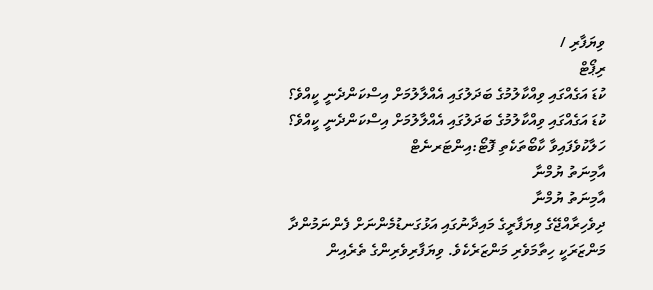ވިޔަފާރި /
ރިޕޯޓް
ކުޑަ އަގެއްގައި ވިއްކާލުމުގެ ބަދަލުގައި އެއްލާލުމަށް އިސްކަންދެނީ ކީއްވެ؟
ކުޑަ އަގެއްގައި ވިއްކާލުމުގެ ބަދަލުގައި އެއްލާލުމަށް އިސްކަންދެނީ ކީއްވެ؟
ހަލާކުވެފައިވާ ކާބޯތަކެތި ފޮޓޯ:އިންޓަރނެޓް
އާމިނަތު ޔުމްނާ
އާމިނަތު ޔުމްނާ
ދިވެހިރާއްޖޭގެ ވިޔަފާރީގެ މައިދާނުގައި އަޅުގަނޑުމެންނަށް ފެންނަމުންދާ މަންޒަރަކީ ހިތާމަވެރި މަންޒަރެކެވެ. ވިޔަފާރިވެރިންގެ ތެރެއިން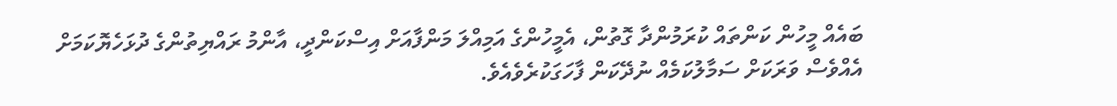ބައެއް މީހުން ކަންތައް ކުރަމުންދާ ގޮތުން، އެމީހުންގެ އަމިއްލަ މަންފާއަށް އިސްކަންދީ، އާންމު ރައްޔިތުންގެ ދުޅަހެޔޮކަމަށް އެއްވެސް ވަރަކަށް ސަމާލުކަމެއް ނުދޭކަން ފާހަގަކުރެވެއެވެ.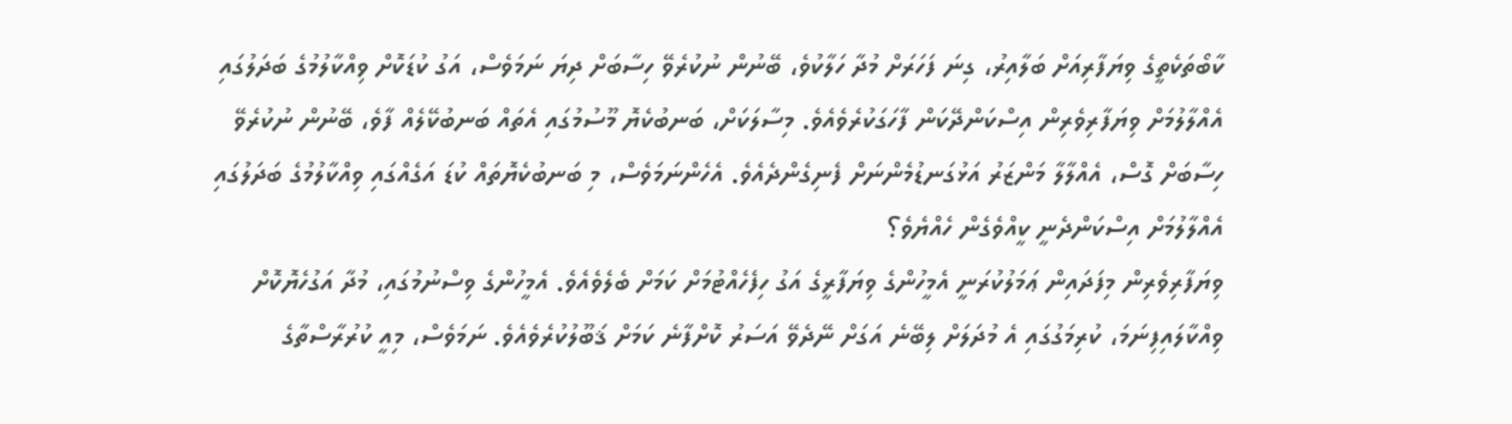ކާބޯތަކެތީގެ ވިޔަފާރިއަށް ބަލާއިރު، ގިނަ ފަހަރަށް މުދާ ހަލާކުވެ، ބޭނުން ނުކުރެވޭ ހިސާބަށް ދިޔަ ނަމަވެސް، އަގު ކުޑަކޮށް ވިއްކާލުމުގެ ބަދަލުގައި އެއްލާލުމަށް ވިޔަފާރިވެރިން އިސްކަންދޭކަން ފާހަގަކުރެވެއެވެ. މިސާލަކަށް، ބަނބުކެޔޮ މޫސުމުގައި އެތައް ބަނބުކޭލެއް ފާވެ، ބޭނުން ނުކުރެވޭ ހިސާބަށް ގޮސް، އެއްލާލާ މަންޒަރު އަޅުގަނޑުމެންނަށް ފެނިގެންދެއެވެ. އެހެންނަމަވެސް، މި ބަނބުކެޔޮތައް ކުޑަ އަގެއްގައި ވިއްކާލުމުގެ ބަދަލުގައި އެއްލާލުމަށް އިސްކަންދެނީ ކީއްވެގެން ހެއްޔެވެ؟
ވިޔަފާރިވެރިން މިފަދައިން ޢަމަލުކުރަނީ އެމީހުންގެ ވިޔަފާރީގެ އަގު ހިފެހެއްޓުމަށް ކަމަށް ބެލެވެއެވެ. އެމީހުންގެ ވިސްނުމުގައި، މުދާ އަގުހެޔޮކޮށް ވިއްކާލައިފިނަމަ، ކުރިމަގުގައި އެ މުދަލަށް ލިބޭނެ އަގަށް ނޭދެވޭ އަސަރު ކޮށްފާނެ ކަމަށް ޤަބޫލުކުރެވެއެވެ. ނަމަވެސް، މިއީ ކުރުރާސްތާގެ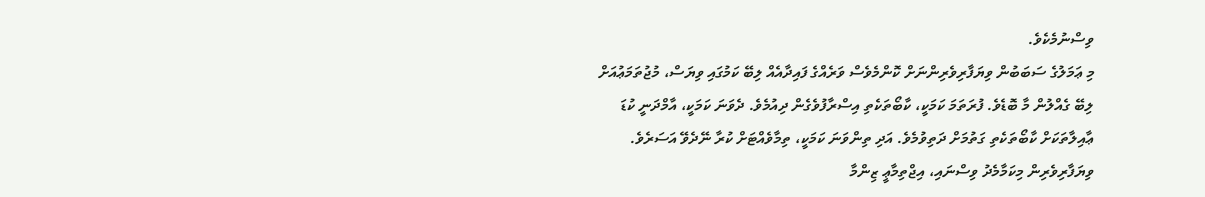ވިސްނުމެކެވެ.
މި ޢަމަލުގެ ސަބަބުން ވިޔަފާރިވެރިންނަށް ކޮންމެވެސް ވަރެއްގެ ފައިދާއެއް ލިބޭ ކަމުގައި ވިޔަސް، މުޖުތަމަޢުއަށް ލިބޭ ގެއްލުން މާ ބޮޑެވެ. ފުރަތަމަ ކަމަކީ، ކާބޯތަކެތި އިސްރާފުވެގެން ދިއުމެވެ. ދެވަނަ ކަމަކީ، އާމްދަނީ ކުޑަ ޢާއިލާތަކަށް ކާބޯތަކެތި ގަތުމަށް ދަތިވުމެވެ. އަދި ތިންވަނަ ކަމަކީ، ތިމާވެއްޓަށް ކުރާ ނޭދެވޭ އަސަރެވެ.
ވިޔަފާރިވެރިން މިކަމާމެދު ވިސްނައި، އިޖްތިމާޢީ ޒިންމާ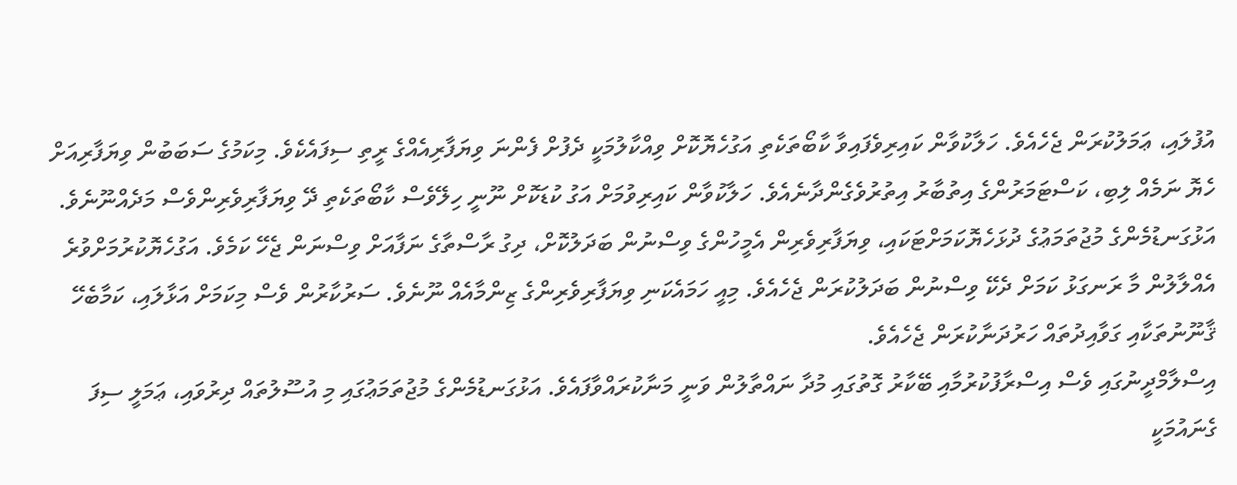އުފުލައި، ޢަމަލުކުރަން ޖެހެއެވެ. ހަލާކުވާން ކައިރިވެފައިވާ ކާބޯތަކެތި އަގުހެޔޮކޮށް ވިއްކާލުމަކީ ދެފުށް ފެންނަ ވިޔަފާރިއެއްގެ ރީތި ސިފައެކެވެ. މިކަމުގެ ސަބަބުން ވިޔަފާރިއަށް ހެޔޮ ނަމެއް ލިބި، ކަސްޓަމަރުންގެ އިތުބާރު އިތުރުވެގެންދާނެއެވެ. ހަލާކުވާން ކައިރިވުމަށް އަގު ކުޑަކޮށް ނޫނީ ހިލޭވެސް ކާބޯތަކެތި ދޭ ވިޔަފާރިވެރިންވެސް މަދެއްނޫނެވެ.
އަޅުގަނޑުމެންގެ މުޖުތަމަޢުގެ ދުޅަހެޔޮކަމަށްޓަކައި، ވިޔަފާރިވެރިން އެމީހުންގެ ވިސްނުން ބަދަލުކޮށް، ދިގު ރާސްތާގެ ނަފާއަށް ވިސްނަން ޖެހޭ ކަމެވެ. އަގުހެޔޮކުރުމަށްވުރެ އެއްލާލުން މާ ރަނގަޅު ކަމަށް ދެކޭ ވިސްނުން ބަދަލުކުރަން ޖެހެއެވެ. މިއީ ހަމައެކަނި ވިޔަފާރިވެރިންގެ ޒިންމާއެއް ނޫނެވެ. ސަރުކާރުން ވެސް މިކަމަށް އަޅާލައި، ކަމާބެހޭ ޤާނޫނުތަކާއި ގަވާއިދުތައް ހަރުދަނާކުރަން ޖެހެއެވެ.
އިސްލާމްދީނުގައި ވެސް އިސްރާފުކުރުމާއި ބޭކާރު ގޮތުގައި މުދާ ނައްތާލުން ވަނީ މަނާކުރައްވާފައެވެ. އަޅުގަނޑުމެންގެ މުޖުތަމަޢުގައި މި އުސޫލުތައް ދިރުވައި، ޢަމަލީ ސިފަ ގެނައުމަކީ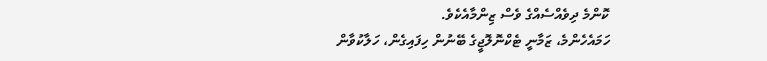ކޮންމެ ދިވެއްސެއްގެ ވެސް ޒިންމާއެކެވެ.
ހަމައެހެންމެ، ޒަމާނީ ޓެކްނޮލޮޖީގެ ބޭނުން ހިފައިގެން، ހަލާކުވާން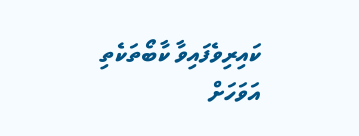ކައިރިވެފައިވާ ކާބޯތަކެތި އަވަހަށް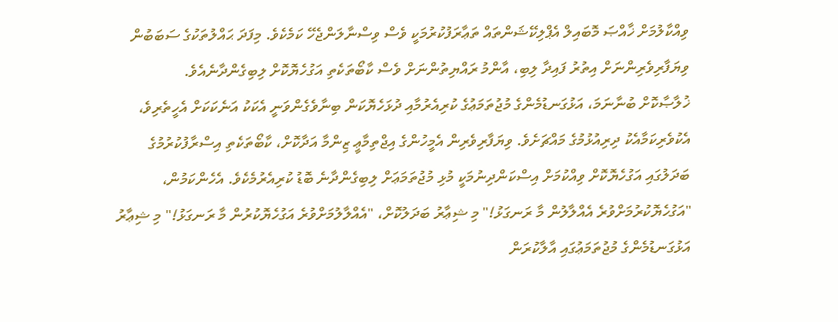ވިއްކާލުމަށް ޚާއްޞަ މޮބައިލް އެޕްލިކޭޝަންތައް ތަޢާރަފުކުރުމަކީ ވެސް ވިސްނާލަންޖެހޭ ކަމެކެވެ. މިފަދަ ޙައްލުތަކުގެ ސަބަބުން ވިޔަފާރިވެރިންނަށް އިތުރު ފައިދާ ލިބި، އާންމު ރައްޔިތުންނަށް ވެސް ކާބޯތަކެތި އަގުހެޔޮކޮށް ލިބިގެންދާނެއެވެ.
ޚުލާޞާކޮށް ބުނާނަމަ، އަޅުގަނޑުމެންގެ މުޖުތަމަޢުގެ ކުރިއެރުމާއި ދުޅަހެޔޮކަން ބިނާވެގެންވަނީ އެކަކު އަނެކަކަށް އެހީތެރިވެ، އެކުވެރިކަމާއެކު ދިރިއުޅުމުގެ މައްޗަށެވެ. ވިޔަފާރިވެރިން އެމީހުންގެ އިޖްތިމާޢީ ޒިންމާ އަދާކޮށް، ކާބޯތަކެތި އިސްރާފުކުރުމުގެ ބަދަލުގައި އަގުހެޔޮކޮށް ވިއްކުމަށް އިސްކަންދިނުމަކީ މުޅި މުޖުތަމަޢަށް ލިބިގެންދާނެ ބޮޑު ކުރިއެރުމެކެވެ. އެހެންކަމުން، "އަގުހެޔޮކުރުމަށްވުރެ އެއްލާލުން މާ ރަނގަޅު!" މި ޝިޢާރު ބަދަލުކޮށް، "އެއްލާލުމަށްވުރެ އަގުހެޔޮކުރުން މާ ރަނގަޅު!" މި ޝިޢާރު އަޅުގަނޑުމެންގެ މުޖުތަމަޢުގައި އާލާކުރަން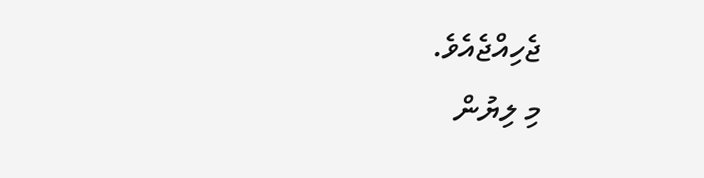ޖެހިއްޖެއެވެ.
މި ލިޔުން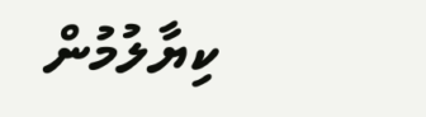ކިޔާލުމުން